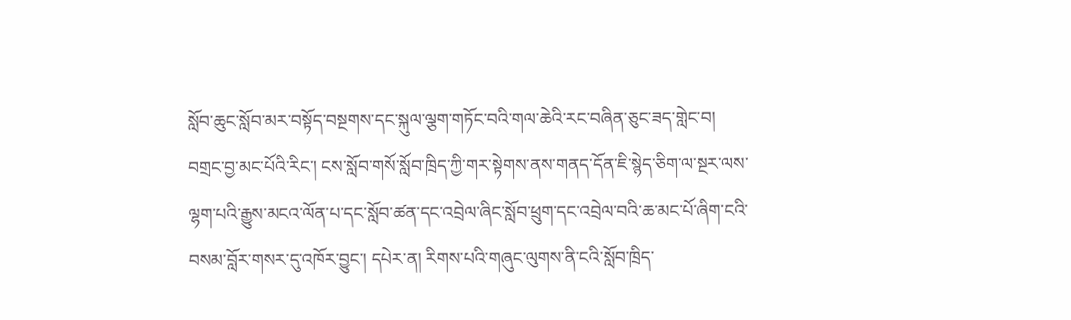སློབ་ཆུང་སློབ་མར་བསྟོད་བསྔགས་དང་སྐུལ་ལྕག་གཏོང་བའི་གལ་ཆེའི་རང་བཞིན་ཅུང་ཟད་གླེང་བ།
བགྲང་བྱ་མང་པོའི་རིང་། ངས་སློབ་གསོ་སློབ་ཁྲིད་ཀྱི་གར་སྟེགས་ནས་གནད་དོན་ཇི་སྙེད་ཅིག་ལ་སྔར་ལས་ལྷག་པའི་རྒྱུས་མངའ་ལོན་པ་དང་སློབ་ཚན་དང་འབྲེལ་ཞིང་སློབ་ཕྲུག་དང་འབྲེལ་བའི་ཆ་མང་པོ་ཞིག་ངའི་བསམ་བློར་གསར་དུ་འཁོར་བྱུང་། དཔེར་ན། རིགས་པའི་གཞུང་ལུགས་ནི་ངའི་སློབ་ཁྲིད་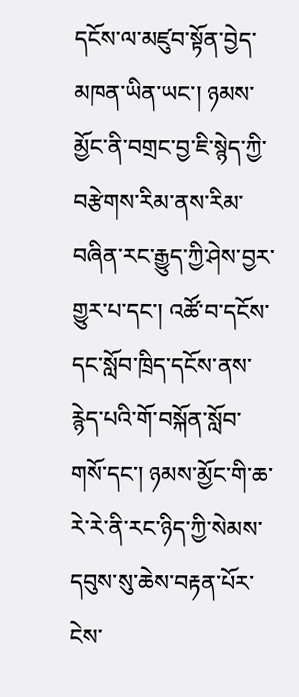དངོས་ལ་མཛུབ་སྟོན་བྱེད་མཁན་ཡིན་ཡང་། ཉམས་མྱོང་ནི་བགྲང་བྱ་ཇི་སྙེད་ཀྱི་བརྩེགས་རིམ་ནས་རིམ་བཞིན་རང་རྒྱུད་ཀྱི་ཤེས་བྱར་གྱུར་པ་དང་། འཚོ་བ་དངོས་དང་སློབ་ཁྲིད་དངོས་ནས་རྙེད་པའི་གོ་བསྐོན་སློབ་གསོ་དང་། ཉམས་མྱོང་གི་ཆ་རེ་རེ་ནི་རང་ཉིད་ཀྱི་སེམས་དབུས་སུ་ཆེས་བརྟན་པོར་ངེས་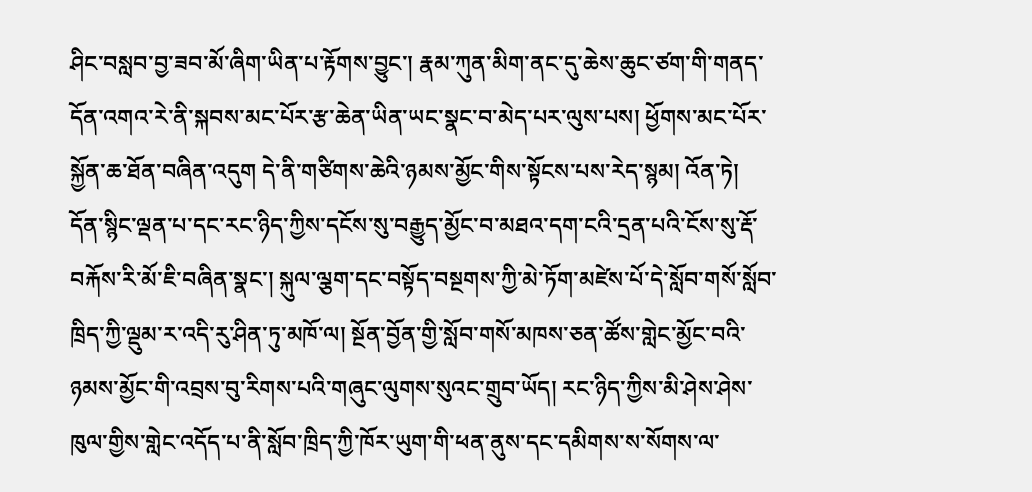ཤིང་བསླབ་བྱ་ཟབ་མོ་ཞིག་ཡིན་པ་རྟོགས་བྱུང་། རྣམ་ཀུན་མིག་ནང་དུ་ཆེས་ཆུང་ཙག་གི་གནད་དོན་འགའ་རེ་ནི་སྐབས་མང་པོར་རྩ་ཆེན་ཡིན་ཡང་སྣང་བ་མེད་པར་ལུས་པས། ཕྱོགས་མང་པོར་སྐྱོན་ཆ་ཐོན་བཞིན་འདུག དེ་ནི་གཙིགས་ཆེའི་ཉམས་མྱོང་གིས་སྟོངས་པས་རེད་སྙམ། འོན་ཏེ། དོན་སྙིང་ལྡན་པ་དང་རང་ཉིད་ཀྱིས་དངོས་སུ་བརྒྱུད་མྱོང་བ་མཐའ་དག་ངའི་དྲན་པའི་ངོས་སུ་རྡོ་བརྐོས་རི་མོ་ཇི་བཞིན་སྣང་། སྐུལ་ལྕག་དང་བསྟོད་བསྔགས་ཀྱི་མེ་ཏོག་མཛེས་པོ་དེ་སློབ་གསོ་སློབ་ཁྲིད་ཀྱི་ལྡུམ་ར་འདི་རུ་ཤིན་ཏུ་མཁོ་ལ། སྔོན་བྱོན་གྱི་སློབ་གསོ་མཁས་ཅན་ཚོས་གླེང་མྱོང་བའི་ཉམས་མྱོང་གི་འབྲས་བུ་རིགས་པའི་གཞུང་ལུགས་སུའང་གྲུབ་ཡོད། རང་ཉིད་ཀྱིས་མི་ཤེས་ཤེས་ཁུལ་གྱིས་གླེང་འདོད་པ་ནི་སློབ་ཁྲིད་ཀྱི་ཁོར་ཡུག་གི་ཕན་ནུས་དང་དམིགས་ས་སོགས་ལ་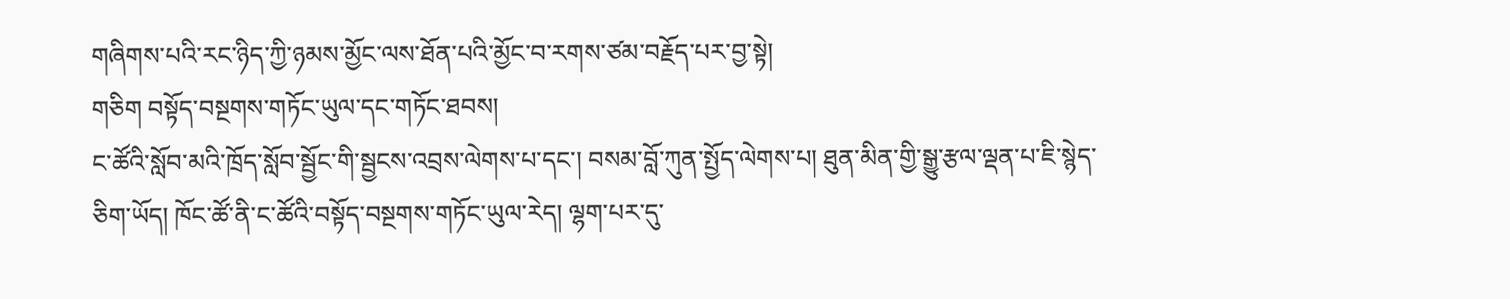གཞིགས་པའི་རང་ཉིད་ཀྱི་ཉམས་མྱོང་ལས་ཐོན་པའི་མྱོང་བ་རགས་ཙམ་བརྗོད་པར་བྱ་སྟེ།
གཅིག བསྟོད་བསྔགས་གཏོང་ཡུལ་དང་གཏོང་ཐབས།
ང་ཚོའི་སློབ་མའི་ཁྲོད་སློབ་སྦྱོང་གི་སྦྱངས་འབྲས་ལེགས་པ་དང་། བསམ་བློ་ཀུན་སྤྱོད་ལེགས་པ། ཐུན་མིན་གྱི་སྒྱུ་རྩལ་ལྡན་པ་ཇི་སྙེད་ཅིག་ཡོད། ཁོང་ཚོ་ནི་ང་ཚོའི་བསྟོད་བསྔགས་གཏོང་ཡུལ་རེད། ལྷག་པར་དུ་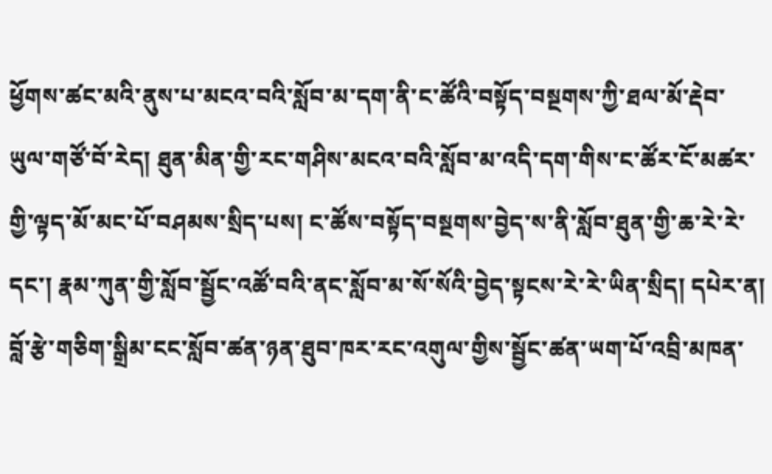ཕྱོགས་ཚང་མའི་ནུས་པ་མངའ་བའི་སློབ་མ་དག་ནི་ང་ཚོའི་བསྟོད་བསྔགས་ཀྱི་ཐལ་མོ་རྡེབ་ཡུལ་གཙོ་བོ་རེད། ཐུན་མིན་གྱི་རང་གཤིས་མངའ་བའི་སློབ་མ་འདི་དག་གིས་ང་ཚོར་ངོ་མཚར་གྱི་ལྟད་མོ་མང་པོ་བཤམས་སྲིད་པས། ང་ཚོས་བསྟོད་བསྔགས་བྱེད་ས་ནི་སློབ་ཐུན་གྱི་ཆ་རེ་རེ་དང་། རྣམ་ཀུན་གྱི་སློབ་སྦྱོང་འཚོ་བའི་ནང་སློབ་མ་སོ་སོའི་བྱེད་སྟངས་རེ་རེ་ཡིན་སྲིད། དཔེར་ན། བློ་རྩེ་གཅིག་སྒྲིམ་ངང་སློབ་ཚན་ཉན་ཐུབ་ཁར་རང་འགུལ་གྱིས་སྦྱོང་ཚན་ཡག་པོ་འབྲི་མཁན་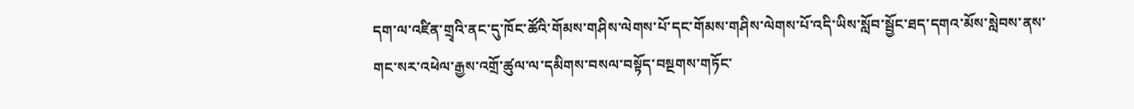དག་ལ་འཛིན་གྲྭའི་ནང་དུ་ཁོང་ཚོའི་གོམས་གཤིས་ལེགས་པོ་དང་གོམས་གཤིས་ལེགས་པོ་འདི་ཡིས་སློབ་སྦྱོང་ཐད་དགའ་མོས་སླེབས་ནས་གང་སར་འཕེལ་རྒྱས་འགྲོ་ཚུལ་ལ་དམིགས་བསལ་བསྟོད་བསྔགས་གཏོང་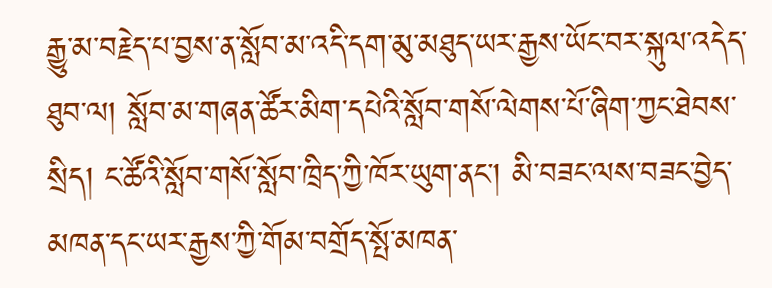རྒྱུ་མ་བརྗེད་པ་བྱས་ན་སློབ་མ་འདི་དག་མུ་མཐུད་ཡར་རྒྱས་ཡོང་བར་སྐུལ་འདེད་ཐུབ་ལ། སློབ་མ་གཞན་ཚོར་མིག་དཔེའི་སློབ་གསོ་ལེགས་པོ་ཞིག་ཀྱང་ཐེབས་སྲིད། ང་ཚོའི་སློབ་གསོ་སློབ་ཁྲིད་ཀྱི་ཁོར་ཡུག་ནང་། མི་བཟང་ལས་བཟང་བྱེད་མཁན་དང་ཡར་རྒྱས་ཀྱི་གོམ་བགྲོད་སྤོ་མཁན་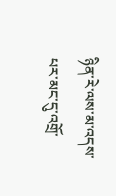ཉིན་རེ་ལས་མ་འདས་པར་མང་དུ་འགྲོ་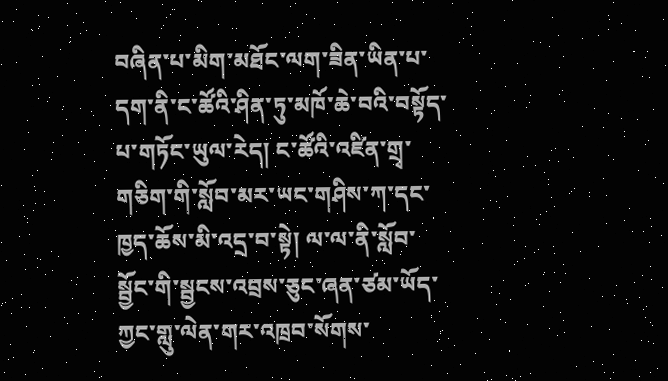བཞིན་པ་མིག་མཐོང་ལག་ཟིན་ཡིན་པ་དག་ནི་ང་ཚོའི་ཤིན་ཏུ་མཁོ་ཆེ་བའི་བསྟོད་པ་གཏོང་ཡུལ་རེད། ང་ཚོའི་འཛིན་གྲྭ་གཅིག་གི་སློབ་མར་ཡང་གཤིས་ཀ་དང་ཁྱད་ཆོས་མི་འདྲ་བ་སྟེ། ལ་ལ་ནི་སློབ་སྦྱོང་གི་སྦྱངས་འབྲས་ཅུང་ཞན་ཙམ་ཡོད་ཀྱང་གླུ་ལེན་གར་འཁྲབ་སོགས་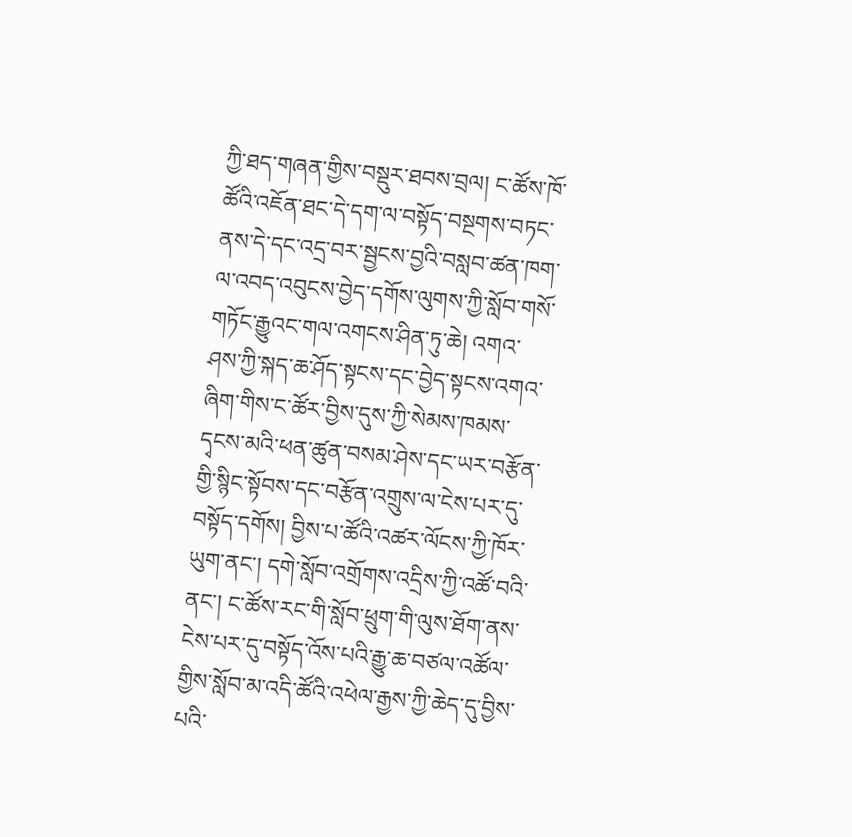ཀྱི་ཐད་གཞན་གྱིས་བསྡུར་ཐབས་བྲལ། ང་ཚོས་ཁོ་ཚོའི་འཇོན་ཐང་དེ་དག་ལ་བསྟོད་བསྔགས་བཏང་ནས་དེ་དང་འདྲ་བར་སྦྱངས་བྱའི་བསླབ་ཚན་ཁག་ལ་འབད་འབུངས་བྱེད་དགོས་ལུགས་ཀྱི་སློབ་གསོ་གཏོང་རྒྱུའང་གལ་འགངས་ཤིན་ཏུ་ཆེ། འགའ་ཤས་ཀྱི་སྐད་ཆ་ཤོད་སྟངས་དང་བྱེད་སྟངས་འགའ་ཞིག་གིས་ང་ཚོར་བྱིས་དུས་ཀྱི་སེམས་ཁམས་དྭངས་མའི་ཕན་ཚུན་བསམ་ཤེས་དང་ཡར་བརྩོན་གྱི་སྙིང་སྟོབས་དང་བརྩོན་འགྲུས་ལ་ངེས་པར་དུ་བསྟོད་དགོས། བྱིས་པ་ཚོའི་འཚར་ལོངས་ཀྱི་ཁོར་ཡུག་ནང་། དགེ་སློབ་འགྲོགས་འདྲིས་ཀྱི་འཚོ་བའི་ནང་། ང་ཚོས་རང་གི་སློབ་ཕྲུག་གི་ལུས་ཐོག་ནས་ངེས་པར་དུ་བསྟོད་འོས་པའི་རྒྱུ་ཆ་བཙལ་འཚོལ་གྱིས་སློབ་མ་འདི་ཚོའི་འཕེལ་རྒྱས་ཀྱི་ཆེད་དུ་བྱིས་པའི་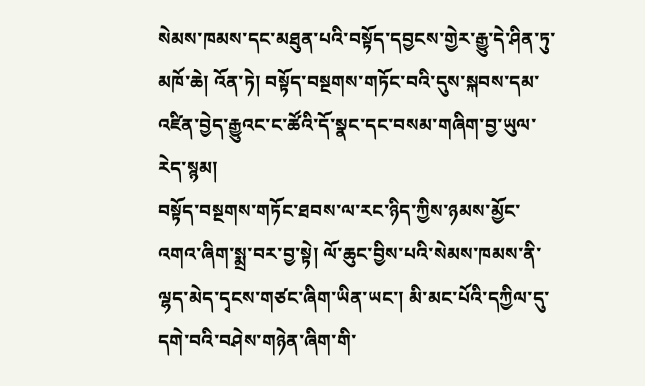སེམས་ཁམས་དང་མཐུན་པའི་བསྟོད་དབྱངས་གྱེར་རྒྱུ་དེ་ཤིན་ཏུ་མཁོ་ཆེ། འོན་ཏེ། བསྟོད་བསྔགས་གཏོང་བའི་དུས་སྐབས་དམ་འཛིན་བྱེད་རྒྱུའང་ང་ཚོའི་དོ་སྣང་དང་བསམ་གཞིག་བྱ་ཡུལ་རེད་སྙམ།
བསྟོད་བསྔགས་གཏོང་ཐབས་ལ་རང་ཉིད་ཀྱིས་ཉམས་མྱོང་འགའ་ཞིག་སྨྲ་བར་བྱ་སྟེ། ལོ་ཆུང་བྱིས་པའི་སེམས་ཁམས་ནི་ལྷད་མེད་དྭངས་གཙང་ཞིག་ཡིན་ཡང་། མི་མང་པོའི་དཀྱིལ་དུ་དགེ་བའི་བཤེས་གཉེན་ཞིག་གི་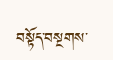བསྟོད་བསྔགས་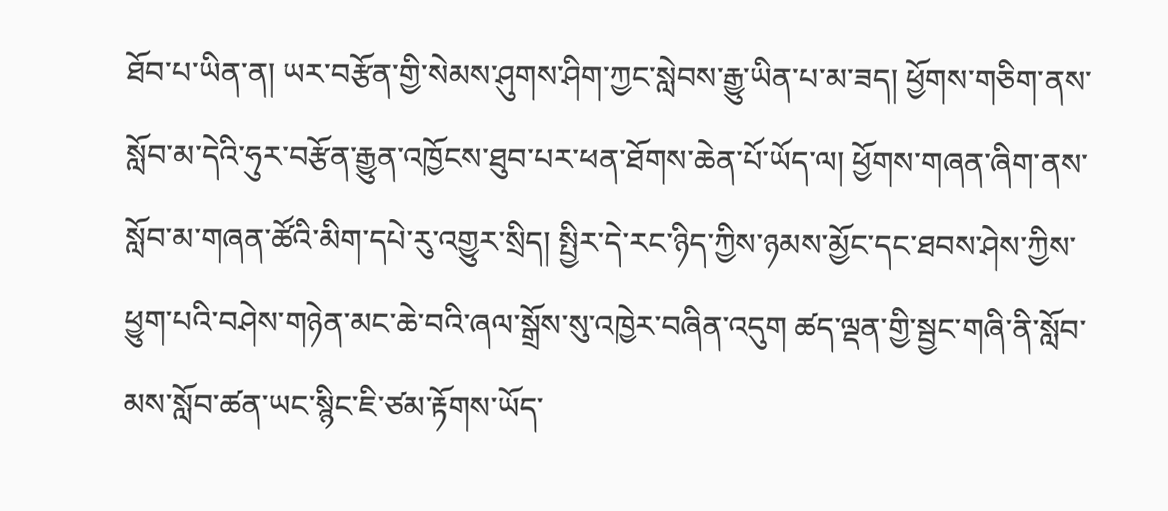ཐོབ་པ་ཡིན་ན། ཡར་བརྩོན་གྱི་སེམས་ཤུགས་ཤིག་ཀྱང་སླེབས་རྒྱུ་ཡིན་པ་མ་ཟད། ཕྱོགས་གཅིག་ནས་སློབ་མ་དེའི་ཧུར་བརྩོན་རྒྱུན་འཁྱོངས་ཐུབ་པར་ཕན་ཐོགས་ཆེན་པོ་ཡོད་ལ། ཕྱོགས་གཞན་ཞིག་ནས་སློབ་མ་གཞན་ཚོའི་མིག་དཔེ་རུ་འགྱུར་སྲིད། སྤྱིར་དེ་རང་ཉིད་ཀྱིས་ཉམས་མྱོང་དང་ཐབས་ཤེས་ཀྱིས་ཕྱུག་པའི་བཤེས་གཉེན་མང་ཆེ་བའི་ཞལ་སྒྲོས་སུ་འཁྱེར་བཞིན་འདུག ཚད་ལྡན་གྱི་སྦྱང་གཞི་ནི་སློབ་མས་སློབ་ཚན་ཡང་སྙིང་ཇི་ཙམ་རྟོགས་ཡོད་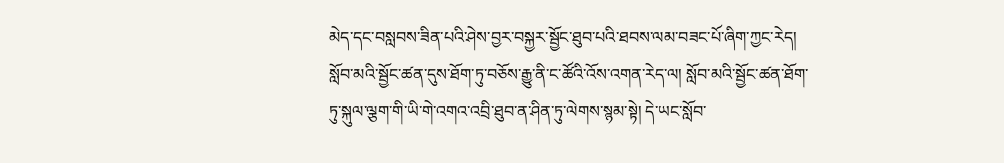མེད་དང་བསླབས་ཟིན་པའི་ཤེས་བྱར་བསྐྱར་སྦྱོང་ཐུབ་པའི་ཐབས་ལམ་བཟང་པོ་ཞིག་ཀྱང་རེད། སློབ་མའི་སྦྱོང་ཚན་དུས་ཐོག་ཏུ་བཅོས་རྒྱུ་ནི་ང་ཚོའི་འོས་འགན་རེད་ལ། སློབ་མའི་སྦྱོང་ཚན་ཐོག་ཏུ་སྐུལ་ལྕག་གི་ཡི་གེ་འགའ་འབྲི་ཐུབ་ན་ཤིན་ཏུ་ལེགས་སྙམ་སྟེ། དེ་ཡང་སློབ་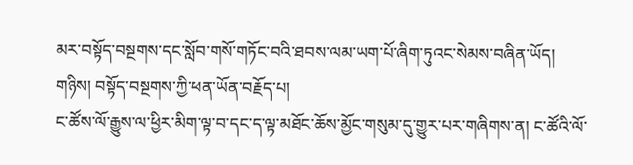མར་བསྟོད་བསྔགས་དང་སློབ་གསོ་གཏོང་བའི་ཐབས་ལམ་ཡག་པོ་ཞིག་ཏུའང་སེམས་བཞིན་ཡོད།
གཉིས། བསྟོད་བསྔགས་ཀྱི་ཕན་ཡོན་བརྗོད་པ།
ང་ཚོས་ལོ་རྒྱུས་ལ་ཕྱིར་མིག་ལྟ་བ་དང་ད་ལྟ་མཐོང་ཆོས་མྱོང་གསུམ་དུ་གྱུར་པར་གཞིགས་ན། ང་ཚོའི་ལོ་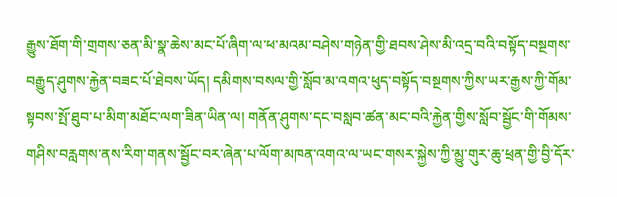རྒྱུས་ཐོག་གི་གྲགས་ཅན་མི་སྣ་ཆེས་མང་པོ་ཞིག་ལ་ཕ་མའམ་བཤེས་གཉེན་གྱི་ཐབས་ཤེས་མི་འདྲ་བའི་བསྟོད་བསྔགས་བརྒྱུད་ཤུགས་རྐྱེན་བཟང་པོ་ཐེབས་ཡོད། དམིགས་བསལ་གྱི་སློབ་མ་འགའ་ཕུད་བསྟོད་བསྔགས་ཀྱིས་ཡར་རྒྱས་ཀྱི་གོམ་སྟབས་སྤོ་ཐུབ་པ་མིག་མཐོང་ལག་ཟིན་ཡིན་ལ། གནོན་ཤུགས་དང་བསླབ་ཚན་མང་བའི་རྐྱེན་གྱིས་སློབ་སྦྱོང་གི་གོམས་གཤིས་བརླགས་ནས་རིག་གནས་སྦྱོང་བར་ཞེན་པ་ལོག་མཁན་འགའ་ལ་ཡང་གསར་སྐྱེས་ཀྱི་མྱུ་གུར་ཆུ་ཕྲན་གྱི་བྱི་དོར་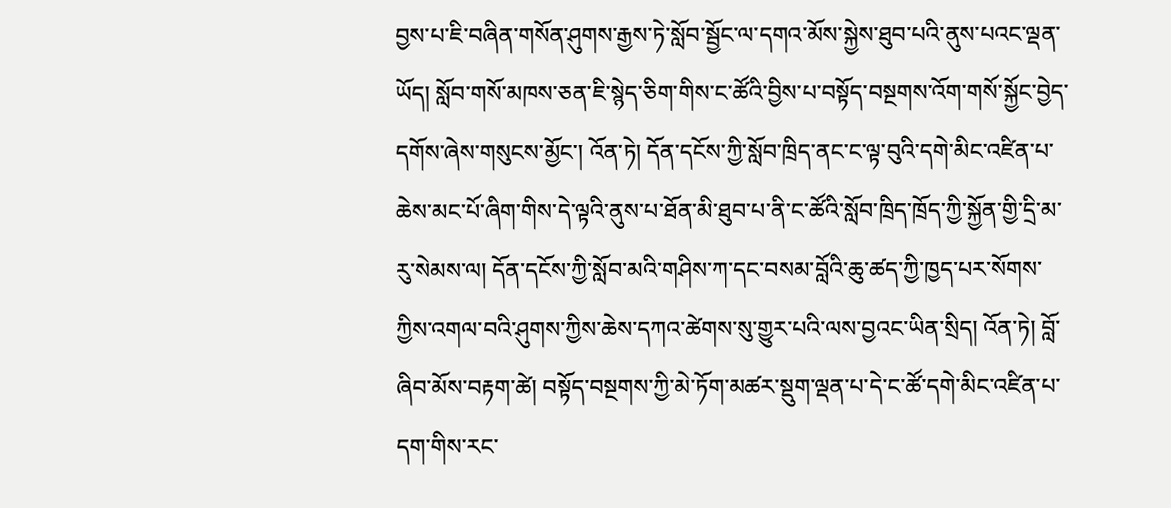བྱས་པ་ཇི་བཞིན་གསོན་ཤུགས་རྒྱས་ཏེ་སློབ་སྦྱོང་ལ་དགའ་མོས་སྐྱེས་ཐུབ་པའི་ནུས་པའང་ལྡན་ཡོད། སློབ་གསོ་མཁས་ཅན་ཇི་སྙེད་ཅིག་གིས་ང་ཚོའི་བྱིས་པ་བསྟོད་བསྔགས་འོག་གསོ་སྐྱོང་བྱེད་དགོས་ཞེས་གསུངས་མྱོང་། འོན་ཏེ། དོན་དངོས་ཀྱི་སློབ་ཁྲིད་ནང་ང་ལྟ་བུའི་དགེ་མིང་འཛིན་པ་ཆེས་མང་པོ་ཞིག་གིས་དེ་ལྟའི་ནུས་པ་ཐོན་མི་ཐུབ་པ་ནི་ང་ཚོའི་སློབ་ཁྲིད་ཁྲོད་ཀྱི་སྐྱོན་གྱི་དྲི་མ་རུ་སེམས་ལ། དོན་དངོས་ཀྱི་སློབ་མའི་གཤིས་ཀ་དང་བསམ་བློའི་ཆུ་ཚད་ཀྱི་ཁྱད་པར་སོགས་ཀྱིས་འགལ་བའི་ཤུགས་ཀྱིས་ཆེས་དཀའ་ཚེགས་སུ་གྱུར་པའི་ལས་བྱའང་ཡིན་སྲིད། འོན་ཏེ། བློ་ཞིབ་མོས་བརྟག་ཚེ། བསྟོད་བསྔགས་ཀྱི་མེ་ཏོག་མཚར་སྡུག་ལྡན་པ་དེ་ང་ཚོ་དགེ་མིང་འཛིན་པ་དག་གིས་རང་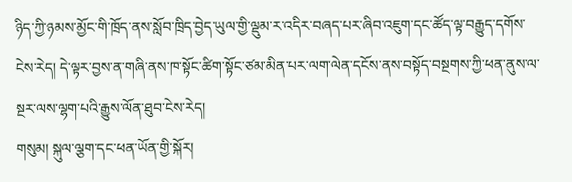ཉིད་ཀྱི་ཉམས་མྱོང་གི་ཁྲོད་ནས་སློབ་ཁྲིད་བྱེད་ཡུལ་གྱི་ལྡུམ་ར་འདིར་བཞད་པར་ཞིབ་འཇུག་དང་ཚོད་ལྟ་བརྒྱུད་དགོས་ངེས་རེད། དེ་ལྟར་བྱས་ན་གཞི་ནས་ཁ་སྟོང་ཚིག་སྟོང་ཙམ་མིན་པར་ལག་ལེན་དངོས་ནས་བསྟོད་བསྔགས་ཀྱི་ཕན་ནུས་ལ་སྔར་ལས་ལྷག་པའི་རྒྱུས་ལོན་ཐུབ་ངེས་རེད།
གསུམ། སྐུལ་ལྕག་དང་ཕན་ཡོན་གྱི་སྐོར།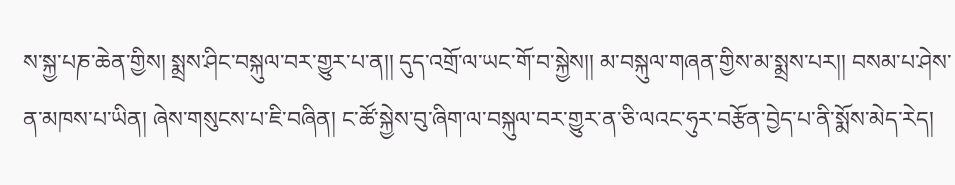ས་སྐྱ་པཎ་ཆེན་གྱིས། སྨྲས་ཤིང་བསྐུལ་བར་གྱུར་པ་ན།། དུད་འགྲོ་ལ་ཡང་གོ་བ་སྐྱེས།། མ་བསྐུལ་གཞན་གྱིས་མ་སྨྲས་པར།། བསམ་པ་ཤེས་ན་མཁས་པ་ཡིན། ཞེས་གསུངས་པ་ཇི་བཞིན། ང་ཚོ་སྐྱེས་བུ་ཞིག་ལ་བསྐུལ་བར་གྱུར་ན་ཅི་ལའང་ཧུར་བརྩོན་བྱེད་པ་ནི་སྨོས་མེད་རེད།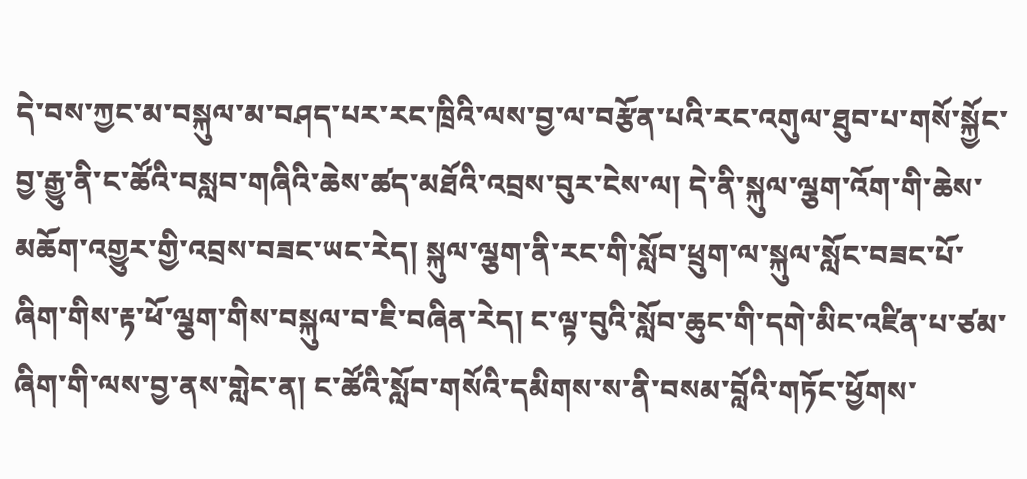དེ་བས་ཀྱང་མ་བསྐུལ་མ་བཤད་པར་རང་ཁྲིའི་ལས་བྱ་ལ་བརྩོན་པའི་རང་འགུལ་ཐུབ་པ་གསོ་སྐྱོང་བྱ་རྒྱུ་ནི་ང་ཚོའི་བསླབ་གཞིའི་ཆེས་ཚད་མཐོའི་འབྲས་བུར་ངེས་ལ། དེ་ནི་སྐུལ་ལྕག་འོག་གི་ཆེས་མཆོག་འགྱུར་གྱི་འབྲས་བཟང་ཡང་རེད། སྐུལ་ལྕག་ནི་རང་གི་སློབ་ཕྲུག་ལ་སྐུལ་སློང་བཟང་པོ་ཞིག་གིས་རྟ་ཕོ་ལྕག་གིས་བསྐུལ་བ་ཇི་བཞིན་རེད། ང་ལྟ་བུའི་སློབ་ཆུང་གི་དགེ་མིང་འཛིན་པ་ཙམ་ཞིག་གི་ལས་བྱ་ནས་གླེང་ན། ང་ཚོའི་སློབ་གསོའི་དམིགས་ས་ནི་བསམ་བློའི་གཏོང་ཕྱོགས་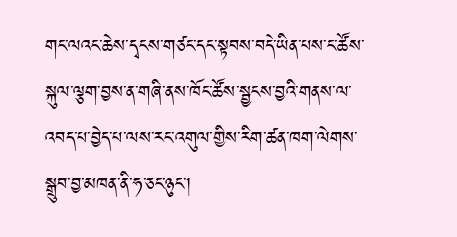གང་ལའང་ཆེས་དྭངས་གཙང་དང་སྟབས་བདེ་ཡིན་པས་ང་ཚོས་སྐུལ་ལྕག་བྱས་ན་གཞི་ནས་ཁོང་ཚོས་སྦྱངས་བྱའི་གནས་ལ་འབད་པ་བྱེད་པ་ལས་རང་འགུལ་གྱིས་རིག་ཚན་ཁག་ལེགས་སྒྲུབ་བྱ་མཁན་ནི་ཧ་ཅང་ཉུང་།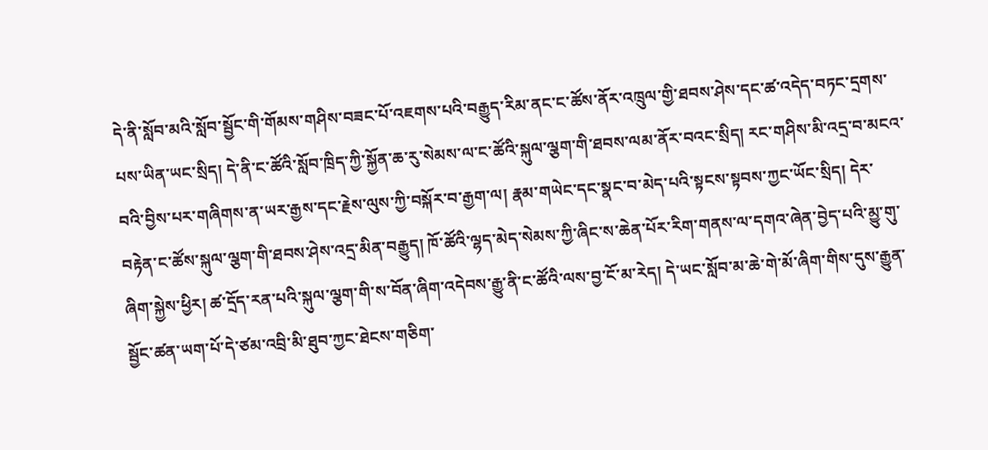དེ་ནི་སློབ་མའི་སློབ་སྦྱོང་གི་གོམས་གཤིས་བཟང་པོ་འཇགས་པའི་བརྒྱུད་རིམ་ནང་ང་ཚོས་ནོར་འཁྲུལ་གྱི་ཐབས་ཤེས་དང་ཚ་འདེད་བཏང་དྲགས་པས་ཡིན་ཡང་སྲིད། དེ་ནི་ང་ཚོའི་སློབ་ཁྲིད་ཀྱི་སྐྱོན་ཆ་རུ་སེམས་ལ་ང་ཚོའི་སྐུལ་ལྕག་གི་ཐབས་ལམ་ནོར་བའང་སྲིད། རང་གཤིས་མི་འདྲ་བ་མངའ་བའི་བྱིས་པར་གཞིགས་ན་ཡར་རྒྱས་དང་རྗེས་ལུས་ཀྱི་བསྐོར་བ་རྒྱག་ལ། རྣམ་གཡེང་དང་སྣང་བ་མེད་པའི་སྟངས་སྟབས་ཀྱང་ཡོང་སྲིད། དེར་བརྟེན་ང་ཚོས་སྐུལ་ལྕག་གི་ཐབས་ཤེས་འདྲ་མིན་བརྒྱུད། ཁོ་ཚོའི་ལྷད་མེད་སེམས་ཀྱི་ཞིང་ས་ཆེན་པོར་རིག་གནས་ལ་དགའ་ཞེན་བྱེད་པའི་མྱུ་གུ་ཞིག་སྐྱེས་ཕྱིར། ཚ་དྲོད་རན་པའི་སྐུལ་ལྕག་གི་ས་བོན་ཞིག་འདེབས་རྒྱུ་ནི་ང་ཚོའི་ལས་བྱ་ངོ་མ་རེད། དེ་ཡང་སློབ་མ་ཆེ་གེ་མོ་ཞིག་གིས་དུས་རྒྱུན་སྦྱོང་ཚན་ཡག་པོ་དེ་ཙམ་འབྲི་མི་ཐུབ་ཀྱང་ཐེངས་གཅིག་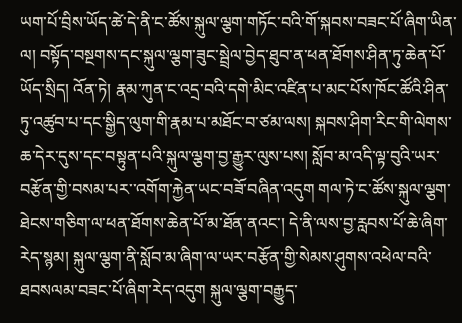ཡག་པོ་བྲིས་ཡོད་ཚེ་དེ་ནི་ང་ཚོས་སྐུལ་ལྕག་གཏོང་བའི་གོ་སྐབས་བཟང་པོ་ཞིག་ཡིན་ལ། བསྟོད་བསྔགས་དང་སྐུལ་ལྕག་ཟུང་སྦྲེལ་བྱེད་ཐུབ་ན་ཕན་ཐོགས་ཤིན་ཏུ་ཆེན་པོ་ཡོད་སྲིད། འོན་ཏེ། རྣམ་ཀུན་ང་འདྲ་བའི་དགེ་མིང་འཛིན་པ་མང་པོས་ཁོང་ཚོའི་ཤིན་ཏུ་འཚུབ་པ་དང་སྒྱིད་ལུག་གི་རྣམ་པ་མཐོང་བ་ཙམ་ལས། སྐབས་ཤིག་རིང་གི་ལེགས་ཆ་དེར་དུས་དང་བསྟུན་པའི་སྐུལ་ལྕག་བྱ་རྒྱུར་ལུས་པས། སློབ་མ་འདི་ལྟ་བུའི་ཡར་བརྩོན་གྱི་བསམ་པར་་འགོག་རྐྱེན་ཡང་བཟོ་བཞིན་འདུག གལ་ཏེ་ང་ཚོས་སྐུལ་ལྕག་ཐེངས་གཅིག་ལ་ཕན་ཐོགས་ཆེན་པོ་མ་ཐོན་ནའང་། དེ་ནི་ལས་བྱ་རླབས་པོ་ཆེ་ཞིག་རེད་སྙམ། སྐུལ་ལྕག་ནི་སློབ་མ་ཞིག་ལ་ཡར་བརྩོན་གྱི་སེམས་ཤུགས་འཕེལ་བའི་ཐབསལམ་བཟང་པོ་ཞིག་རེད་འདུག སྐུལ་ལྕག་བརྒྱུད་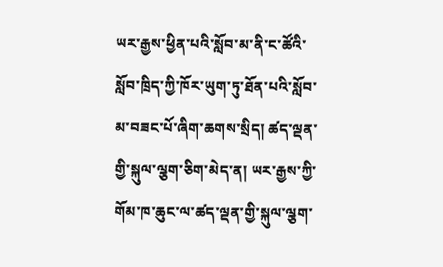ཡར་རྒྱས་ཕྱིན་པའི་སློབ་མ་ནི་ང་ཚོའི་སློབ་ཁྲིད་ཀྱི་ཁོར་ཡུག་ཏུ་ཐོན་པའི་སློབ་མ་བཟང་པོ་ཞིག་ཆགས་སྲིད། ཚད་ལྡན་གྱི་སྐུལ་ལྕག་ཅིག་མེད་ན། ཡར་རྒྱས་ཀྱི་གོམ་ཁ་ཆུང་ལ་ཚད་ལྡན་གྱི་སྐུལ་ལྕག་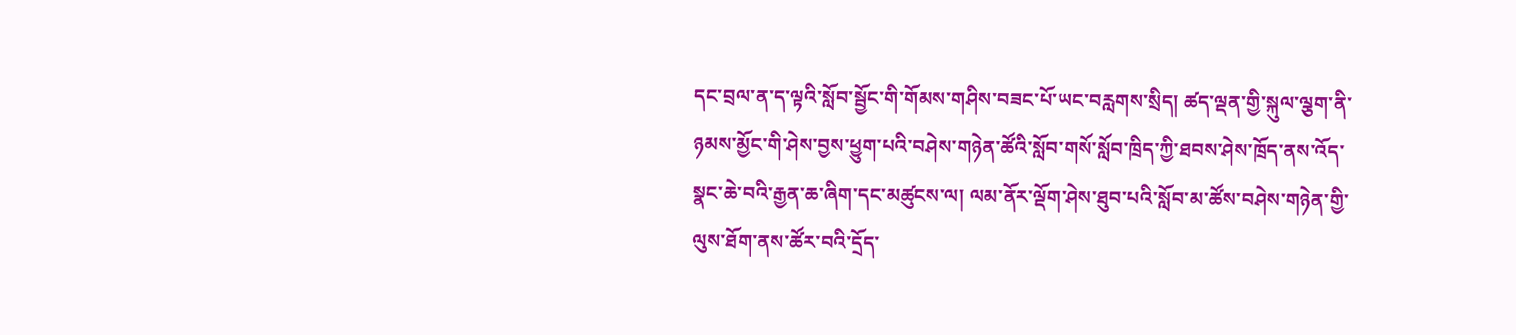དང་བྲལ་ན་ད་ལྟའི་སློབ་སྦྱོང་གི་གོམས་གཤིས་བཟང་པོ་ཡང་བརླགས་སྲིད། ཚད་ལྡན་གྱི་སྐུལ་ལྕག་ནི་ཉམས་མྱོང་གི་ཤེས་བྱས་ཕྱུག་པའི་བཤེས་གཉེན་ཚོའི་སློབ་གསོ་སློབ་ཁྲིད་ཀྱི་ཐབས་ཤེས་ཁྲོད་ནས་འོད་སྣང་ཆེ་བའི་རྒྱན་ཆ་ཞིག་དང་མཚུངས་ལ། ལམ་ནོར་ལྡོག་ཤེས་ཐུབ་པའི་སློབ་མ་ཚོས་བཤེས་གཉེན་གྱི་ལུས་ཐོག་ནས་ཚོར་བའི་དྲོད་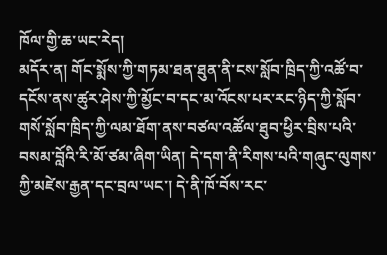ཁོལ་གྱི་ཆ་ཡང་རེད།
མདོར་ན། གོང་སྨོས་ཀྱི་གཏམ་ཐན་ཐུན་ནི་ངས་སློབ་ཁྲིད་ཀྱི་འཚོ་བ་དངོས་ནས་ཚུར་ཤེས་ཀྱི་མྱོང་བ་དང་མ་འོངས་པར་རང་ཉིད་ཀྱི་སློབ་གསོ་སློབ་ཁྲིད་ཀྱི་ལམ་ཐོག་ནས་བཙལ་འཚོལ་ཐུབ་ཕྱིར་བྲིས་པའི་བསམ་བློའི་རི་མོ་ཙམ་ཞིག་ཡིན། དེ་དག་ནི་རིགས་པའི་གཞུང་ལུགས་ཀྱི་མཛེས་རྒྱན་དང་བྲལ་ཡང་། དེ་ནི་ཁོ་བོས་རང་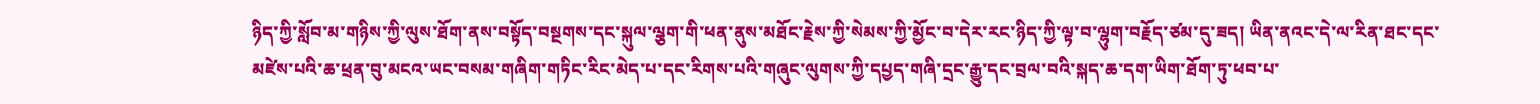ཉིད་ཀྱི་སློབ་མ་གཉིས་ཀྱི་ལུས་ཐོག་ནས་བསྟོད་བསྔགས་དང་སྐུལ་ལྕག་གི་ཕན་ནུས་མཐོང་རྗེས་ཀྱི་སེམས་ཀྱི་མྱོང་བ་དེར་རང་ཉིད་ཀྱི་ལྟ་བ་ལྷུག་བརྗོད་ཙམ་དུ་ཟད། ཡིན་ནའང་དེ་ལ་རིན་ཐང་དང་མཛེས་པའི་ཆ་ཕྲན་བུ་མངའ་ཡང་བསམ་གཞིག་གཏིང་རིང་མེད་པ་དང་རིགས་པའི་གཞུང་ལུགས་ཀྱི་དཔྱད་གཞི་དྲང་རྒྱུ་དང་བྲལ་བའི་སྐད་ཆ་དག་ཡིག་ཐོག་ཏུ་ཕབ་པ་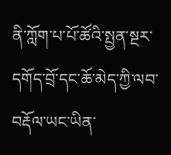ནི་ཀློག་པ་པོ་ཚོའི་སྤྱན་སྔར་དགོད་བྲོ་དང་ཆོ་མེད་ཀྱི་ལབ་བརྡོལ་ཡང་ཡིན་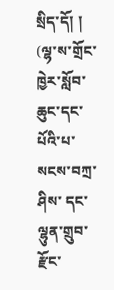སྲིད་དོ། །
(ལྷ་ས་གྲོང་ཁྱེར་སློབ་ཆུང་དང་པོའི་པ་སངས་བཀྲ་ཤིས་ དང་ལྷུན་གྲུབ་རྫོང་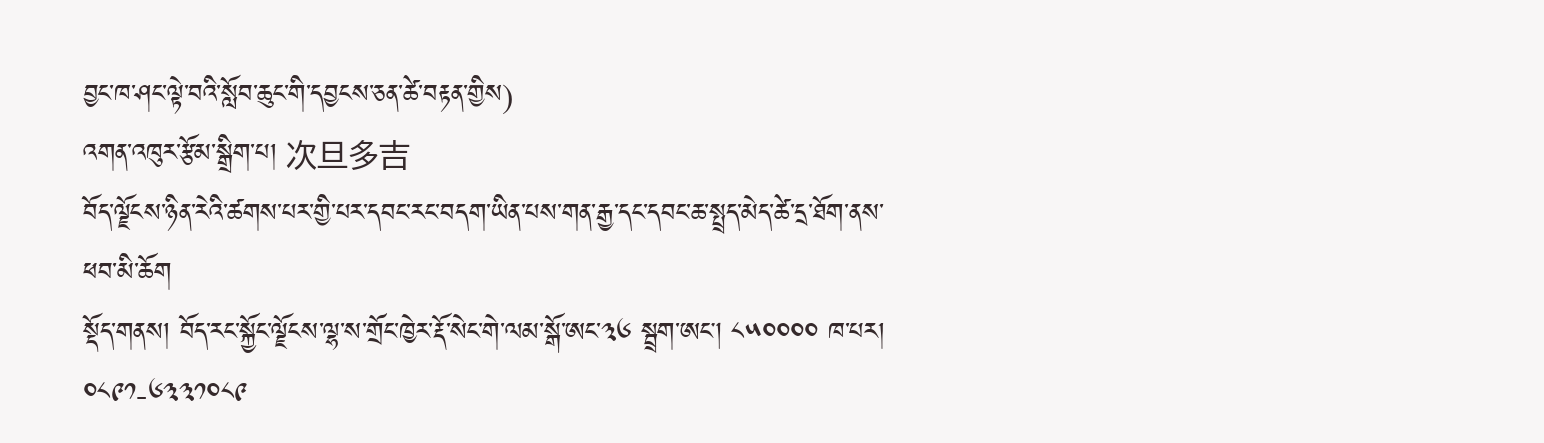བྱང་ཁ་ཤང་ལྟེ་བའི་སློབ་ཆུང་གི་དབྱངས་ཅན་ཚེ་བརྟན་གྱིས)
འགན་འཁུར་རྩོམ་སྒྲིག་པ། 次旦多吉
བོད་ལྗོངས་ཉིན་རེའི་ཚགས་པར་གྱི་པར་དབང་རང་བདག་ཡིན་པས་གན་རྒྱ་དང་དབང་ཆ་སྤྲད་མེད་ཚེ་དྲ་ཐོག་ནས་ཕབ་མི་ཆོག
སྡོད་གནས། བོད་རང་སྐྱོང་ལྗོངས་ལྷ་ས་གྲོང་ཁྱེར་རྡོ་སེང་གེ་ལམ་སྒོ་ཨང་༣༦ སྦྲག་ཨང། ༨༥༠༠༠༠ ཁ་པར། ༠༨༩༡-༦༣༣༡༠༨༩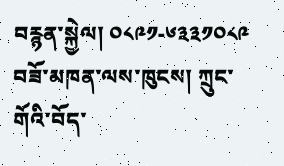བརྙན་སྐྱེལ། ༠༨༩༡-༦༣༣༡༠༨༩
བཟོ་མཁན་ལས་ཁུངས། ཀྲུང་གོའི་བོད་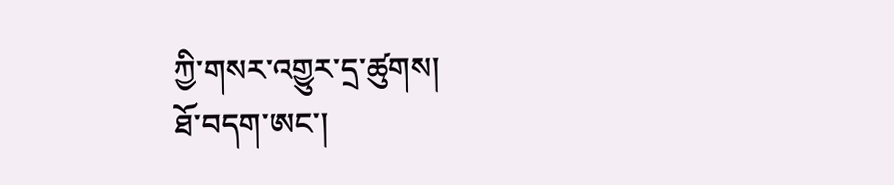ཀྱི་གསར་འགྱུར་དྲ་ཚུགས།
ཐོ་བདག་ཨང་།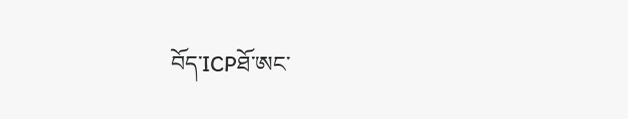བོད་ICPཐོ་ཨང་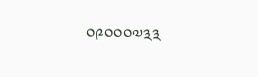༠༩༠༠༠༧༣༣